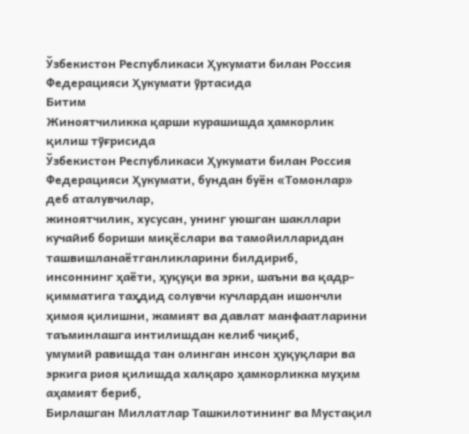Ўзбекистон Республикаси Ҳукумати билан Россия Федерацияси Ҳукумати ўртасида
Битим
Жиноятчиликка қарши курашишда ҳамкорлик қилиш тўғрисида
Ўзбекистон Республикаси Ҳукумати билан Россия Федерацияси Ҳукумати, бундан буён «Томонлар» деб аталувчилар,
жиноятчилик, хусусан, унинг уюшган шакллари кучайиб бориши миқёслари ва тамойилларидан ташвишланаётганликларини билдириб,
инсоннинг ҳаёти, ҳуқуқи ва эрки, шаъни ва қадр-қимматига таҳдид солувчи кучлардан ишончли ҳимоя қилишни, жамият ва давлат манфаатларини таъминлашга интилишдан келиб чиқиб,
умумий равишда тан олинган инсон ҳуқуқлари ва эркига риоя қилишда халқаро ҳамкорликка муҳим аҳамият бериб,
Бирлашган Миллатлар Ташкилотининг ва Мустақил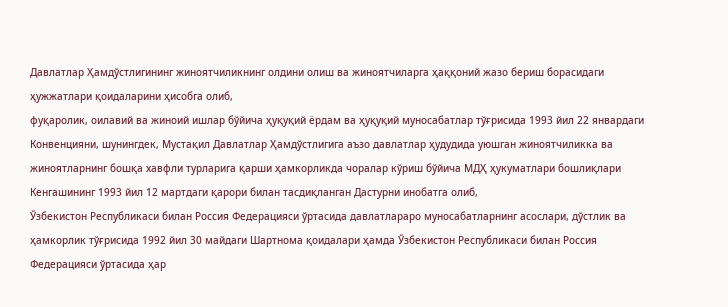Давлатлар Ҳамдўстлигининг жиноятчиликнинг олдини олиш ва жиноятчиларга ҳаққоний жазо бериш борасидаги ҳужжатлари қоидаларини ҳисобга олиб,
фуқаролик, оилавий ва жиноий ишлар бўйича ҳуқуқий ёрдам ва ҳуқуқий муносабатлар тўғрисида 1993 йил 22 январдаги Конвенцияни, шунингдек, Мустақил Давлатлар Ҳамдўстлигига аъзо давлатлар ҳудудида уюшган жиноятчиликка ва жиноятларнинг бошқа хавфли турларига қарши ҳамкорликда чоралар кўриш бўйича МДҲ ҳукуматлари бошлиқлари Кенгашининг 1993 йил 12 мартдаги қарори билан тасдиқланган Дастурни инобатга олиб,
Ўзбекистон Республикаси билан Россия Федерацияси ўртасида давлатлараро муносабатларнинг асослари, дўстлик ва ҳамкорлик тўғрисида 1992 йил 30 майдаги Шартнома қоидалари ҳамда Ўзбекистон Республикаси билан Россия Федерацияси ўртасида ҳар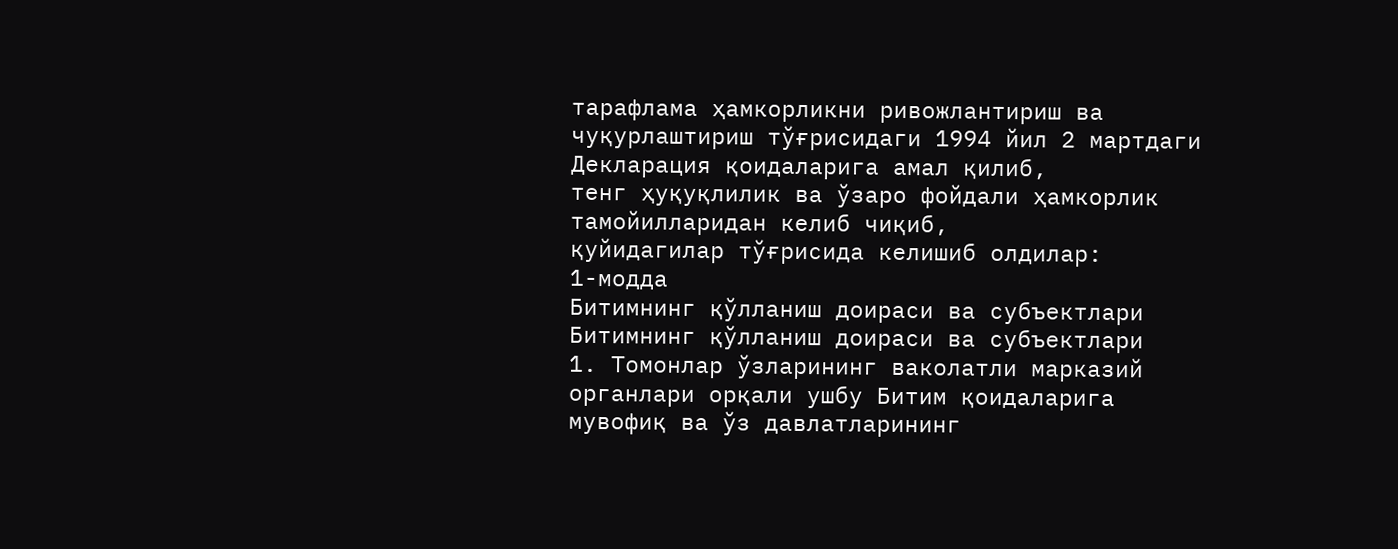тарафлама ҳамкорликни ривожлантириш ва чуқурлаштириш тўғрисидаги 1994 йил 2 мартдаги Декларация қоидаларига амал қилиб,
тенг ҳуқуқлилик ва ўзаро фойдали ҳамкорлик тамойилларидан келиб чиқиб,
қуйидагилар тўғрисида келишиб олдилар:
1-модда
Битимнинг қўлланиш доираси ва субъектлари
Битимнинг қўлланиш доираси ва субъектлари
1. Томонлар ўзларининг ваколатли марказий органлари орқали ушбу Битим қоидаларига мувофиқ ва ўз давлатларининг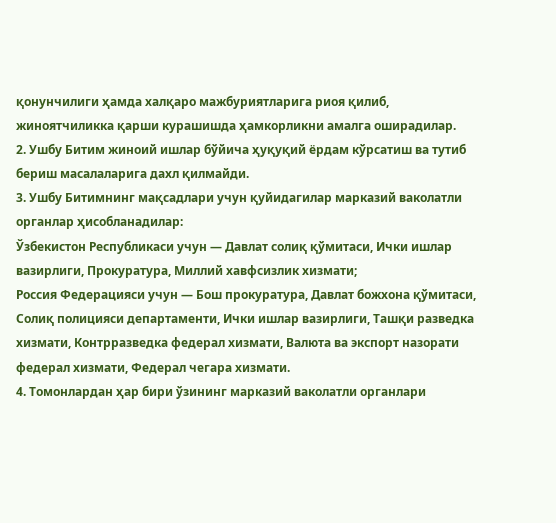қонунчилиги ҳамда халқаро мажбуриятларига риоя қилиб, жиноятчиликка қарши курашишда ҳамкорликни амалга оширадилар.
2. Ушбу Битим жиноий ишлар бўйича ҳуқуқий ёрдам кўрсатиш ва тутиб бериш масалаларига дахл қилмайди.
3. Ушбу Битимнинг мақсадлари учун қуйидагилар марказий ваколатли органлар ҳисобланадилар:
Ўзбекистон Республикаси учун — Давлат солиқ қўмитаси, Ички ишлар вазирлиги, Прокуратура, Миллий хавфсизлик хизмати;
Россия Федерацияси учун — Бош прокуратура, Давлат божхона қўмитаси, Солиқ полицияси департаменти, Ички ишлар вазирлиги, Ташқи разведка хизмати, Контрразведка федерал хизмати, Валюта ва экспорт назорати федерал хизмати, Федерал чегара хизмати.
4. Томонлардан ҳар бири ўзининг марказий ваколатли органлари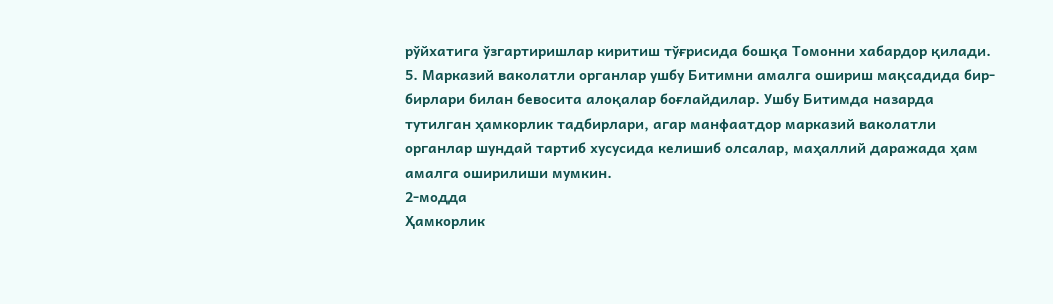рўйхатига ўзгартиришлар киритиш тўғрисида бошқа Томонни хабардор қилади.
5. Марказий ваколатли органлар ушбу Битимни амалга ошириш мақсадида бир-бирлари билан бевосита алоқалар боғлайдилар. Ушбу Битимда назарда тутилган ҳамкорлик тадбирлари, агар манфаатдор марказий ваколатли органлар шундай тартиб хусусида келишиб олсалар, маҳаллий даражада ҳам амалга оширилиши мумкин.
2-модда
Ҳамкорлик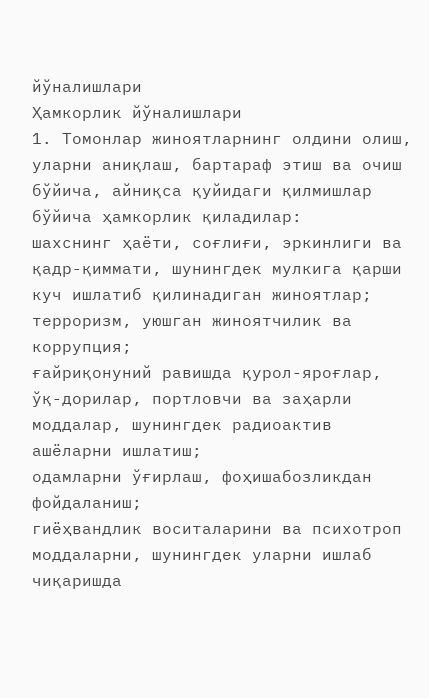йўналишлари
Ҳамкорлик йўналишлари
1. Томонлар жиноятларнинг олдини олиш, уларни аниқлаш, бартараф этиш ва очиш бўйича, айниқса қуйидаги қилмишлар бўйича ҳамкорлик қиладилар:
шахснинг ҳаёти, соғлиғи, эркинлиги ва қадр-қиммати, шунингдек мулкига қарши куч ишлатиб қилинадиган жиноятлар;
терроризм, уюшган жиноятчилик ва коррупция;
ғайриқонуний равишда қурол-яроғлар, ўқ-дорилар, портловчи ва заҳарли моддалар, шунингдек радиоактив ашёларни ишлатиш;
одамларни ўғирлаш, фоҳишабозликдан фойдаланиш;
гиёҳвандлик воситаларини ва психотроп моддаларни, шунингдек уларни ишлаб чиқаришда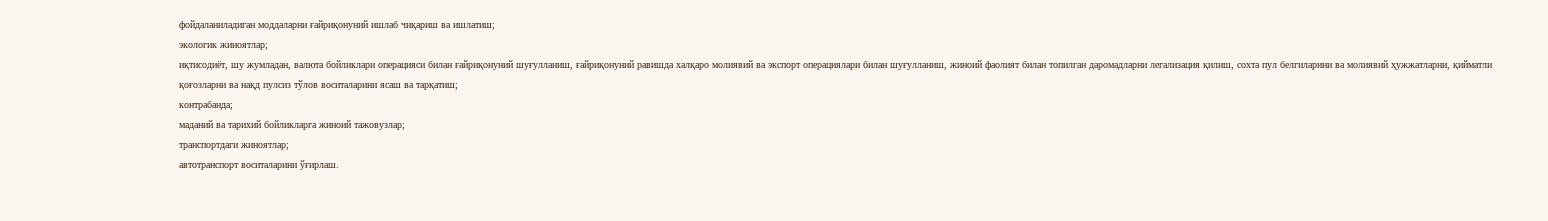фойдаланиладиган моддаларни ғайриқонуний ишлаб чиқариш ва ишлатиш;
экологик жиноятлар;
иқтисодиёт, шу жумладан, валюта бойликлари операцияси билан ғайриқонуний шуғулланиш, ғайриқонуний равишда халқаро молиявий ва экспорт операциялари билан шуғулланиш, жиноий фаолият билан топилган даромадларни легализация қилиш, сохта пул белгиларини ва молиявий ҳужжатларни, қийматли қоғозларни ва нақд пулсиз тўлов воситаларини ясаш ва тарқатиш;
контрабанда;
маданий ва тарихий бойликларга жиноий тажовузлар;
транспортдаги жиноятлар;
автотранспорт воситаларини ўғирлаш.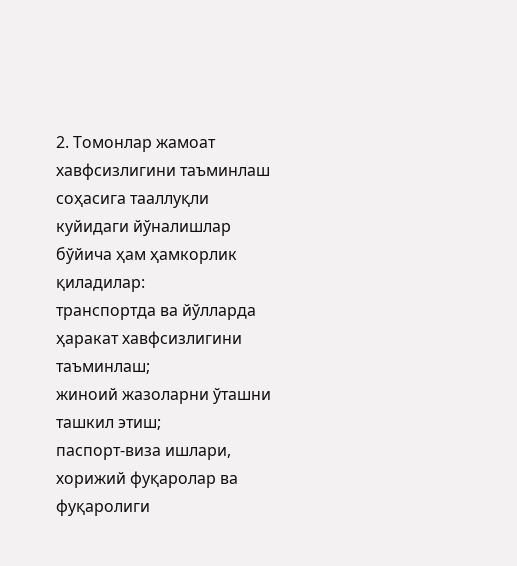2. Томонлар жамоат хавфсизлигини таъминлаш соҳасига тааллуқли куйидаги йўналишлар бўйича ҳам ҳамкорлик қиладилар:
транспортда ва йўлларда ҳаракат хавфсизлигини таъминлаш;
жиноий жазоларни ўташни ташкил этиш;
паспорт-виза ишлари, хорижий фуқаролар ва фуқаролиги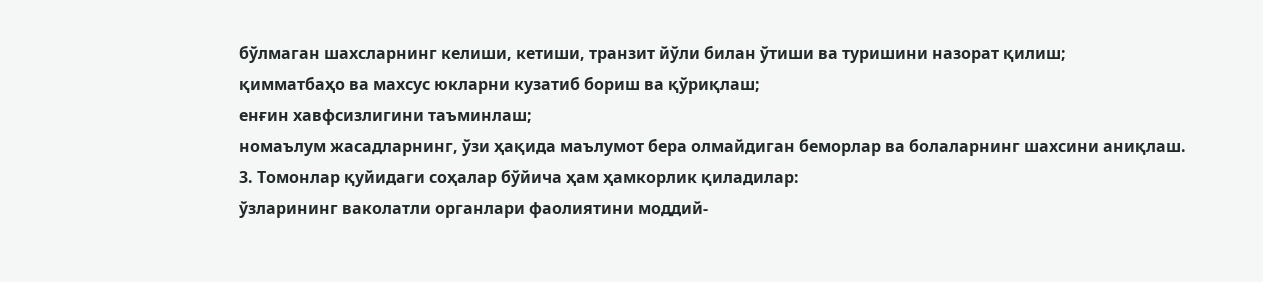бўлмаган шахсларнинг келиши, кетиши, транзит йўли билан ўтиши ва туришини назорат қилиш;
қимматбаҳо ва махсус юкларни кузатиб бориш ва қўриқлаш;
енғин хавфсизлигини таъминлаш;
номаълум жасадларнинг, ўзи ҳақида маълумот бера олмайдиган беморлар ва болаларнинг шахсини аниқлаш.
3. Томонлар қуйидаги соҳалар бўйича ҳам ҳамкорлик қиладилар:
ўзларининг ваколатли органлари фаолиятини моддий-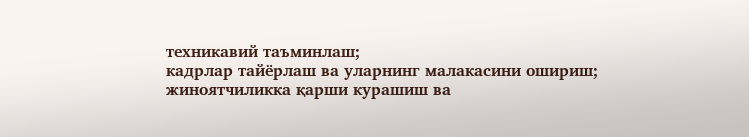техникавий таъминлаш;
кадрлар тайёрлаш ва уларнинг малакасини ошириш;
жиноятчиликка қарши курашиш ва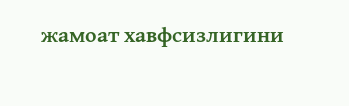жамоат хавфсизлигини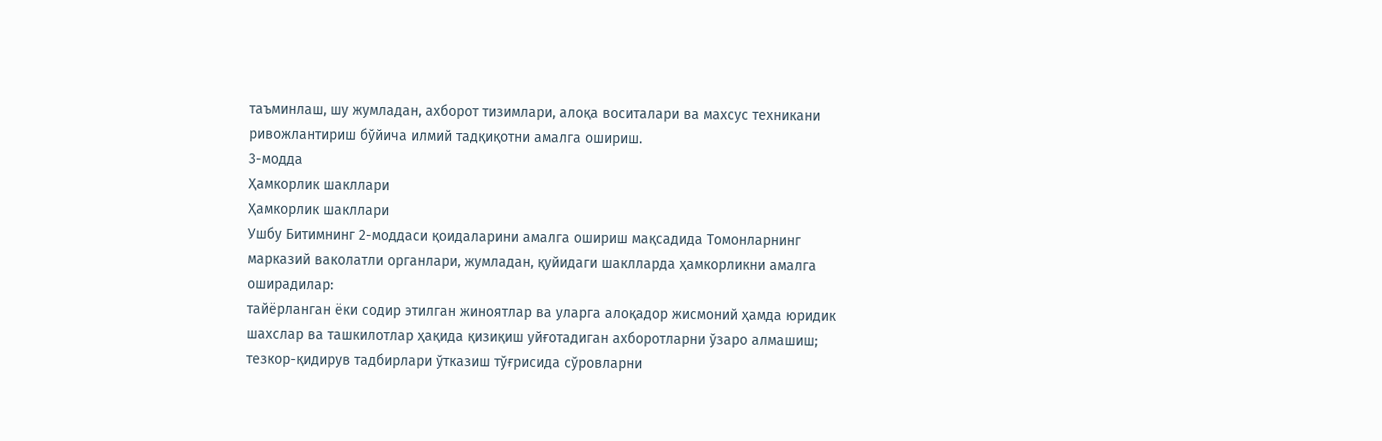таъминлаш, шу жумладан, ахборот тизимлари, алоқа воситалари ва махсус техникани ривожлантириш бўйича илмий тадқиқотни амалга ошириш.
3-модда
Ҳамкорлик шакллари
Ҳамкорлик шакллари
Ушбу Битимнинг 2-моддаси қоидаларини амалга ошириш мақсадида Томонларнинг марказий ваколатли органлари, жумладан, қуйидаги шаклларда ҳамкорликни амалга оширадилар:
тайёрланган ёки содир этилган жиноятлар ва уларга алоқадор жисмоний ҳамда юридик шахслар ва ташкилотлар ҳақида қизиқиш уйғотадиган ахборотларни ўзаро алмашиш;
тезкор-қидирув тадбирлари ўтказиш тўғрисида сўровларни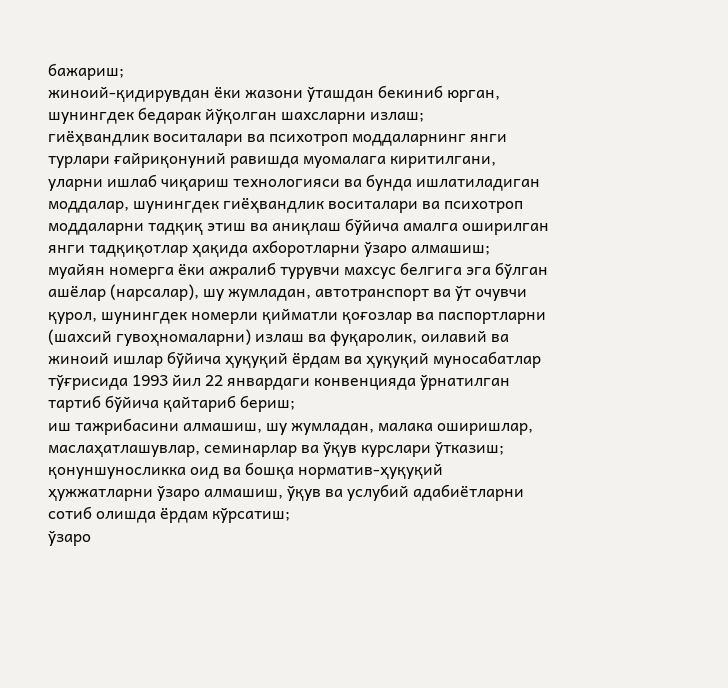бажариш;
жиноий-қидирувдан ёки жазони ўташдан бекиниб юрган, шунингдек бедарак йўқолган шахсларни излаш;
гиёҳвандлик воситалари ва психотроп моддаларнинг янги турлари ғайриқонуний равишда муомалага киритилгани, уларни ишлаб чиқариш технологияси ва бунда ишлатиладиган моддалар, шунингдек гиёҳвандлик воситалари ва психотроп моддаларни тадқиқ этиш ва аниқлаш бўйича амалга оширилган янги тадқиқотлар ҳақида ахборотларни ўзаро алмашиш;
муайян номерга ёки ажралиб турувчи махсус белгига эга бўлган ашёлар (нарсалар), шу жумладан, автотранспорт ва ўт очувчи қурол, шунингдек номерли қийматли қоғозлар ва паспортларни (шахсий гувоҳномаларни) излаш ва фуқаролик, оилавий ва жиноий ишлар бўйича ҳуқуқий ёрдам ва ҳуқуқий муносабатлар тўғрисида 1993 йил 22 январдаги конвенцияда ўрнатилган тартиб бўйича қайтариб бериш;
иш тажрибасини алмашиш, шу жумладан, малака оширишлар, маслаҳатлашувлар, семинарлар ва ўқув курслари ўтказиш;
қонуншуносликка оид ва бошқа норматив-ҳуқуқий ҳужжатларни ўзаро алмашиш, ўқув ва услубий адабиётларни сотиб олишда ёрдам кўрсатиш;
ўзаро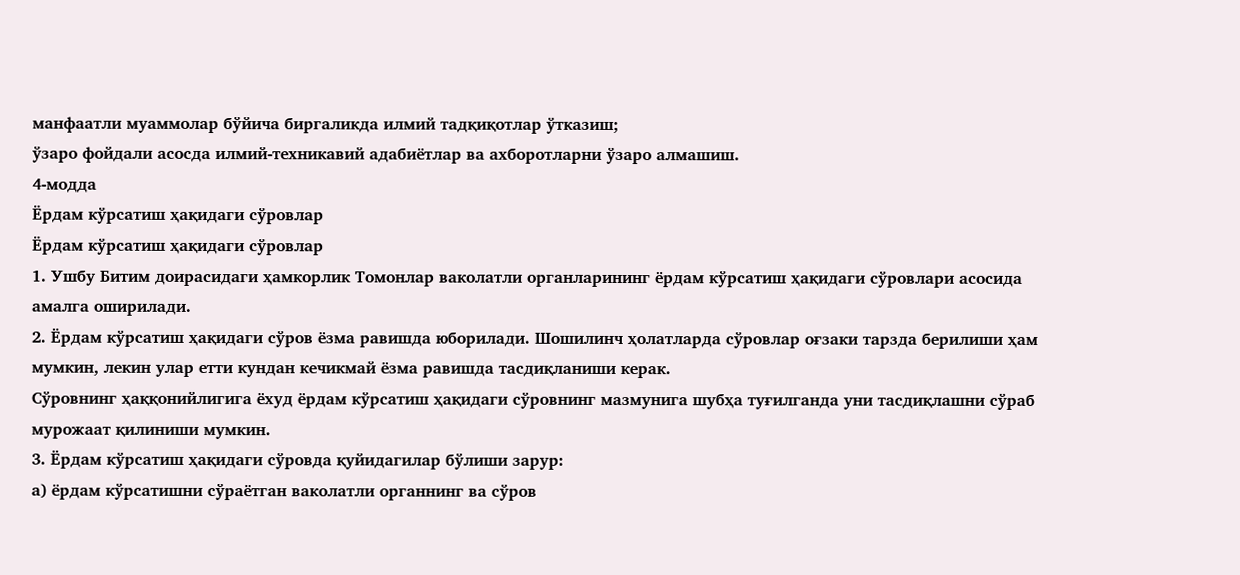манфаатли муаммолар бўйича биргаликда илмий тадқиқотлар ўтказиш;
ўзаро фойдали асосда илмий-техникавий адабиётлар ва ахборотларни ўзаро алмашиш.
4-модда
Ёрдам кўрсатиш ҳақидаги сўровлар
Ёрдам кўрсатиш ҳақидаги сўровлар
1. Ушбу Битим доирасидаги ҳамкорлик Томонлар ваколатли органларининг ёрдам кўрсатиш ҳақидаги сўровлари асосида амалга оширилади.
2. Ёрдам кўрсатиш ҳақидаги сўров ёзма равишда юборилади. Шошилинч ҳолатларда сўровлар оғзаки тарзда берилиши ҳам мумкин, лекин улар етти кундан кечикмай ёзма равишда тасдиқланиши керак.
Сўровнинг ҳаққонийлигига ёхуд ёрдам кўрсатиш ҳақидаги сўровнинг мазмунига шубҳа туғилганда уни тасдиқлашни сўраб мурожаат қилиниши мумкин.
3. Ёрдам кўрсатиш ҳақидаги сўровда қуйидагилар бўлиши зарур:
а) ёрдам кўрсатишни сўраётган ваколатли органнинг ва сўров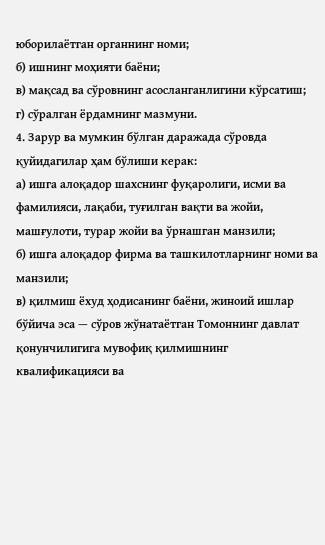юборилаётган органнинг номи;
б) ишнинг моҳияти баёни;
в) мақсад ва сўровнинг асосланганлигини кўрсатиш;
г) сўралган ёрдамнинг мазмуни.
4. Зарур ва мумкин бўлган даражада сўровда қуйидагилар ҳам бўлиши керак:
а) ишга алоқадор шахснинг фуқаролиги, исми ва фамилияси, лақаби, туғилган вақти ва жойи, машғулоти, турар жойи ва ўрнашган манзили;
б) ишга алоқадор фирма ва ташкилотларнинг номи ва манзили;
в) қилмиш ёхуд ҳодисанинг баёни, жиноий ишлар бўйича эса — сўров жўнатаётган Томоннинг давлат қонунчилигига мувофиқ қилмишнинг квалификацияси ва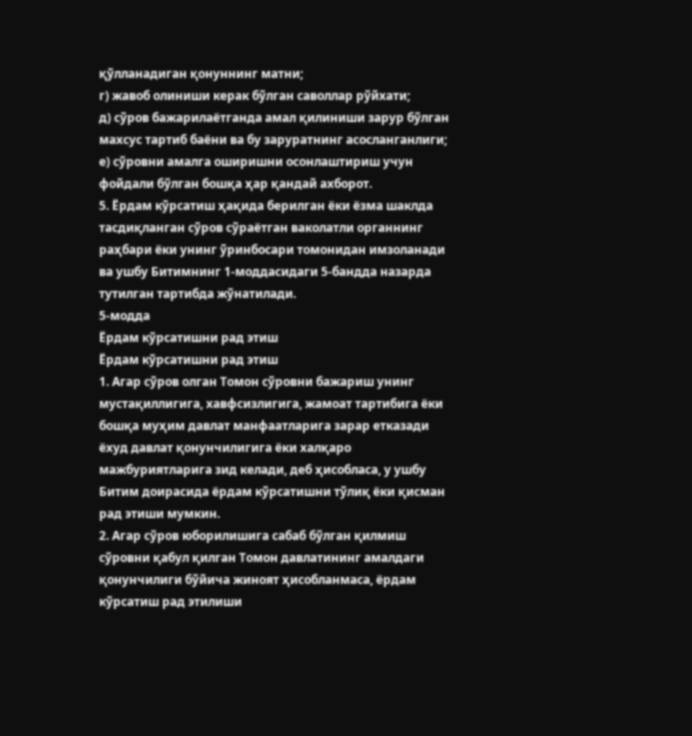қўлланадиган қонуннинг матни;
г) жавоб олиниши керак бўлган саволлар рўйхати;
д) сўров бажарилаётганда амал қилиниши зарур бўлган махсус тартиб баёни ва бу заруратнинг асосланганлиги;
е) сўровни амалга оширишни осонлаштириш учун фойдали бўлган бошқа ҳар қандай ахборот.
5. Ёрдам кўрсатиш ҳақида берилган ёки ёзма шаклда тасдиқланган сўров сўраётган ваколатли органнинг раҳбари ёки унинг ўринбосари томонидан имзоланади ва ушбу Битимнинг 1-моддасидаги 5-бандда назарда тутилган тартибда жўнатилади.
5-модда
Ёрдам кўрсатишни рад этиш
Ёрдам кўрсатишни рад этиш
1. Агар сўров олган Томон сўровни бажариш унинг мустақиллигига, хавфсизлигига, жамоат тартибига ёки бошқа муҳим давлат манфаатларига зарар етказади ёхуд давлат қонунчилигига ёки халқаро мажбуриятларига зид келади, деб ҳисобласа, у ушбу Битим доирасида ёрдам кўрсатишни тўлиқ ёки қисман рад этиши мумкин.
2. Агар сўров юборилишига сабаб бўлган қилмиш сўровни қабул қилган Томон давлатининг амалдаги қонунчилиги бўйича жиноят ҳисобланмаса, ёрдам кўрсатиш рад этилиши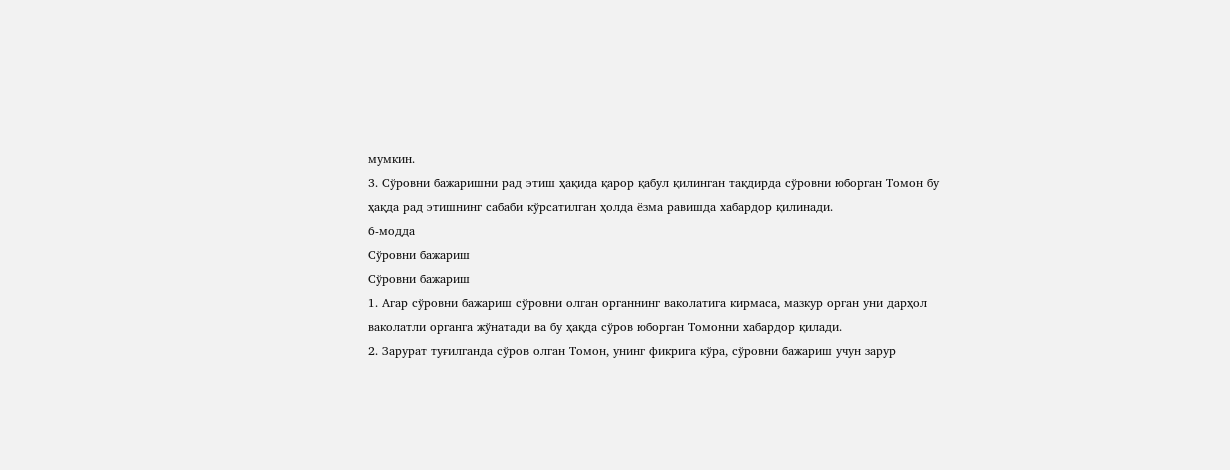мумкин.
3. Сўровни бажаришни рад этиш ҳақида қарор қабул қилинган тақдирда сўровни юборган Томон бу ҳақда рад этишнинг сабаби кўрсатилган ҳолда ёзма равишда хабардор қилинади.
6-модда
Сўровни бажариш
Сўровни бажариш
1. Агар сўровни бажариш сўровни олган органнинг ваколатига кирмаса, мазкур орган уни дарҳол ваколатли органга жўнатади ва бу ҳақда сўров юборган Томонни хабардор қилади.
2. Зарурат туғилганда сўров олган Томон, унинг фикрига кўра, сўровни бажариш учун зарур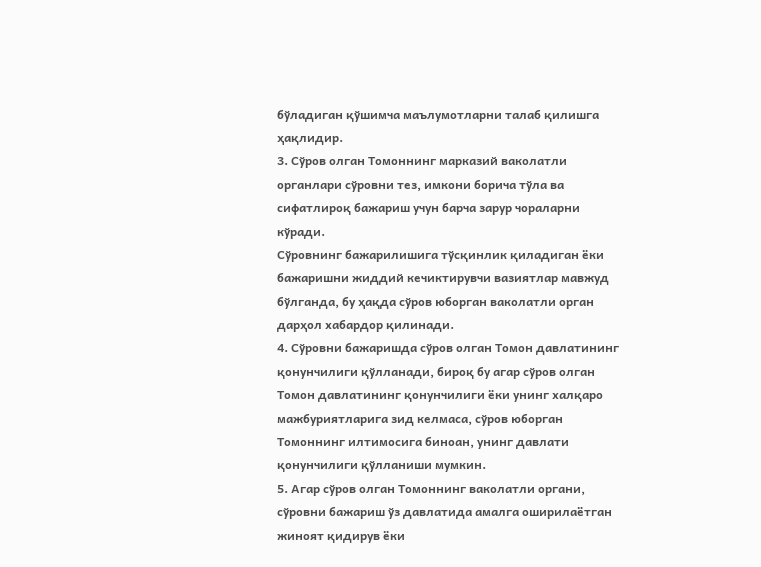бўладиган қўшимча маълумотларни талаб қилишга ҳақлидир.
3. Сўров олган Томоннинг марказий ваколатли органлари сўровни тез, имкони борича тўла ва сифатлироқ бажариш учун барча зарур чораларни кўради.
Сўровнинг бажарилишига тўсқинлик қиладиган ёки бажаришни жиддий кечиктирувчи вазиятлар мавжуд бўлганда, бу ҳақда сўров юборган ваколатли орган дарҳол хабардор қилинади.
4. Сўровни бажаришда сўров олган Томон давлатининг қонунчилиги қўлланади, бироқ бу агар сўров олган Томон давлатининг қонунчилиги ёки унинг халқаро мажбуриятларига зид келмаса, сўров юборган Томоннинг илтимосига биноан, унинг давлати қонунчилиги қўлланиши мумкин.
5. Агар сўров олган Томоннинг ваколатли органи, сўровни бажариш ўз давлатида амалга оширилаётган жиноят қидирув ёки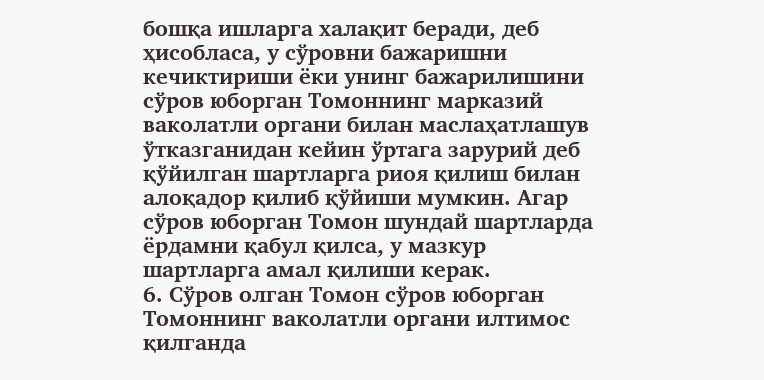бошқа ишларга халақит беради, деб ҳисобласа, у сўровни бажаришни кечиктириши ёки унинг бажарилишини сўров юборган Томоннинг марказий ваколатли органи билан маслаҳатлашув ўтказганидан кейин ўртага зарурий деб қўйилган шартларга риоя қилиш билан алоқадор қилиб қўйиши мумкин. Агар сўров юборган Томон шундай шартларда ёрдамни қабул қилса, у мазкур шартларга амал қилиши керак.
6. Сўров олган Томон сўров юборган Томоннинг ваколатли органи илтимос қилганда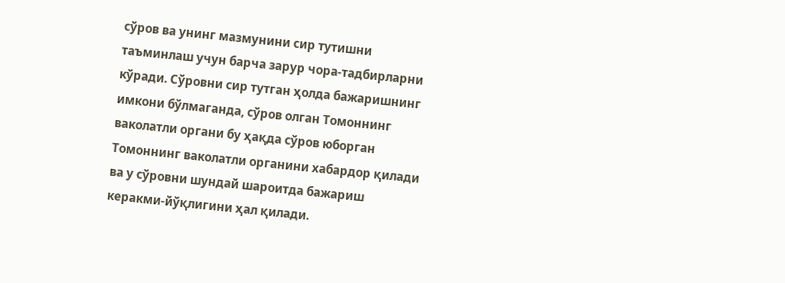сўров ва унинг мазмунини сир тутишни таъминлаш учун барча зарур чора-тадбирларни кўради. Сўровни сир тутган ҳолда бажаришнинг имкони бўлмаганда, сўров олган Томоннинг ваколатли органи бу ҳақда сўров юборган Томоннинг ваколатли органини хабардор қилади ва у сўровни шундай шароитда бажариш керакми-йўқлигини ҳал қилади.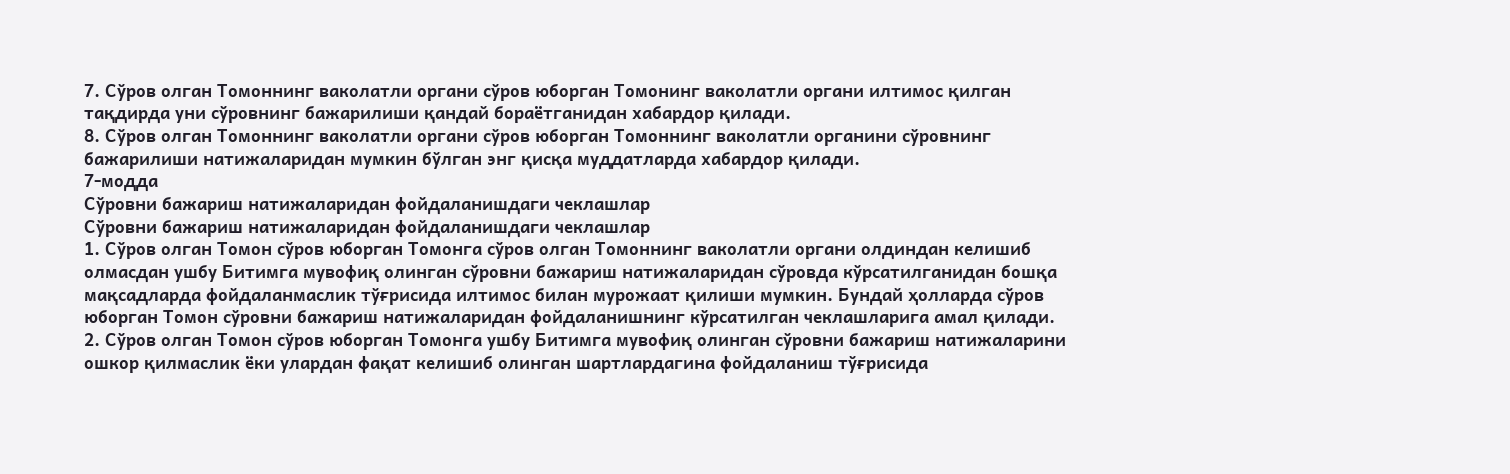7. Сўров олган Томоннинг ваколатли органи сўров юборган Томонинг ваколатли органи илтимос қилган тақдирда уни сўровнинг бажарилиши қандай бораётганидан хабардор қилади.
8. Сўров олган Томоннинг ваколатли органи сўров юборган Томоннинг ваколатли органини сўровнинг бажарилиши натижаларидан мумкин бўлган энг қисқа муддатларда хабардор қилади.
7-модда
Сўровни бажариш натижаларидан фойдаланишдаги чеклашлар
Сўровни бажариш натижаларидан фойдаланишдаги чеклашлар
1. Сўров олган Томон сўров юборган Томонга сўров олган Томоннинг ваколатли органи олдиндан келишиб олмасдан ушбу Битимга мувофиқ олинган сўровни бажариш натижаларидан сўровда кўрсатилганидан бошқа мақсадларда фойдаланмаслик тўғрисида илтимос билан мурожаат қилиши мумкин. Бундай ҳолларда сўров юборган Томон сўровни бажариш натижаларидан фойдаланишнинг кўрсатилган чеклашларига амал қилади.
2. Сўров олган Томон сўров юборган Томонга ушбу Битимга мувофиқ олинган сўровни бажариш натижаларини ошкор қилмаслик ёки улардан фақат келишиб олинган шартлардагина фойдаланиш тўғрисида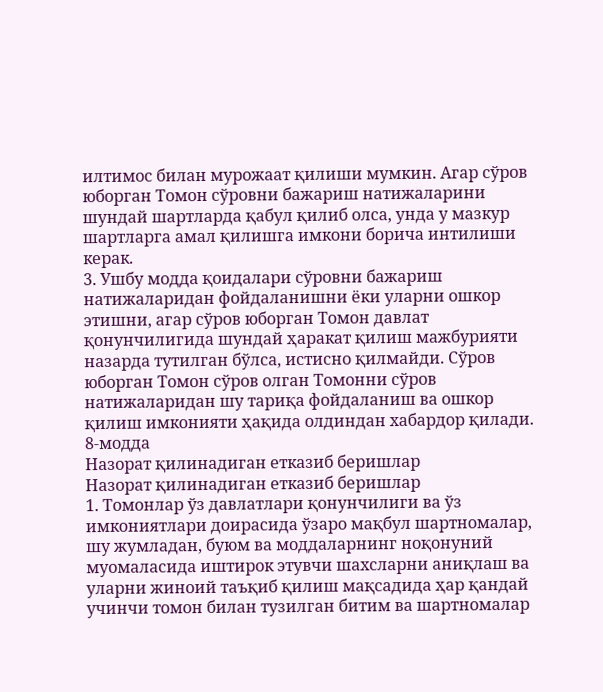илтимос билан мурожаат қилиши мумкин. Агар сўров юборган Томон сўровни бажариш натижаларини шундай шартларда қабул қилиб олса, унда у мазкур шартларга амал қилишга имкони борича интилиши керак.
3. Ушбу модда қоидалари сўровни бажариш натижаларидан фойдаланишни ёки уларни ошкор этишни, агар сўров юборган Томон давлат қонунчилигида шундай ҳаракат қилиш мажбурияти назарда тутилган бўлса, истисно қилмайди. Сўров юборган Томон сўров олган Томонни сўров натижаларидан шу тариқа фойдаланиш ва ошкор қилиш имконияти ҳақида олдиндан хабардор қилади.
8-модда
Назорат қилинадиган етказиб беришлар
Назорат қилинадиган етказиб беришлар
1. Томонлар ўз давлатлари қонунчилиги ва ўз имкониятлари доирасида ўзаро мақбул шартномалар, шу жумладан, буюм ва моддаларнинг ноқонуний муомаласида иштирок этувчи шахсларни аниқлаш ва уларни жиноий таъқиб қилиш мақсадида ҳар қандай учинчи томон билан тузилган битим ва шартномалар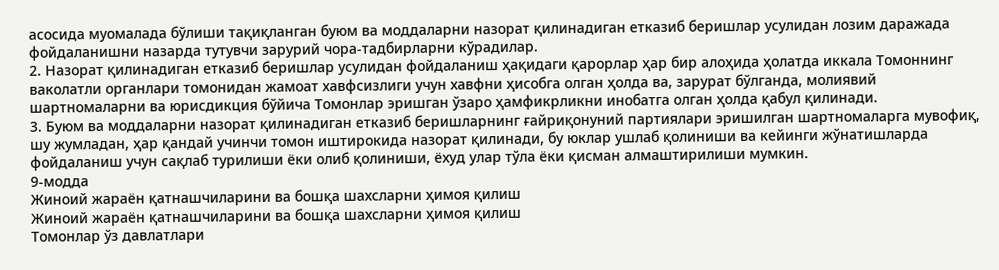асосида муомалада бўлиши тақиқланган буюм ва моддаларни назорат қилинадиган етказиб беришлар усулидан лозим даражада фойдаланишни назарда тутувчи зарурий чора-тадбирларни кўрадилар.
2. Назорат қилинадиган етказиб беришлар усулидан фойдаланиш ҳақидаги қарорлар ҳар бир алоҳида ҳолатда иккала Томоннинг ваколатли органлари томонидан жамоат хавфсизлиги учун хавфни ҳисобга олган ҳолда ва, зарурат бўлганда, молиявий шартномаларни ва юрисдикция бўйича Томонлар эришган ўзаро ҳамфикрликни инобатга олган ҳолда қабул қилинади.
3. Буюм ва моддаларни назорат қилинадиган етказиб беришларнинг ғайриқонуний партиялари эришилган шартномаларга мувофиқ, шу жумладан, ҳар қандай учинчи томон иштирокида назорат қилинади, бу юклар ушлаб қолиниши ва кейинги жўнатишларда фойдаланиш учун сақлаб турилиши ёки олиб қолиниши, ёхуд улар тўла ёки қисман алмаштирилиши мумкин.
9-модда
Жиноий жараён қатнашчиларини ва бошқа шахсларни ҳимоя қилиш
Жиноий жараён қатнашчиларини ва бошқа шахсларни ҳимоя қилиш
Томонлар ўз давлатлари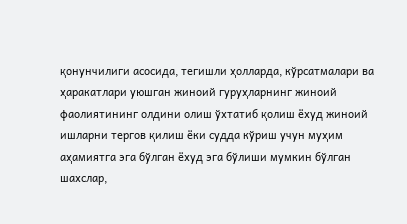қонунчилиги асосида, тегишли ҳолларда, кўрсатмалари ва ҳаракатлари уюшган жиноий гуруҳларнинг жиноий фаолиятининг олдини олиш ўхтатиб қолиш ёхуд жиноий ишларни тергов қилиш ёки судда кўриш учун муҳим аҳамиятга эга бўлган ёхуд эга бўлиши мумкин бўлган шахслар,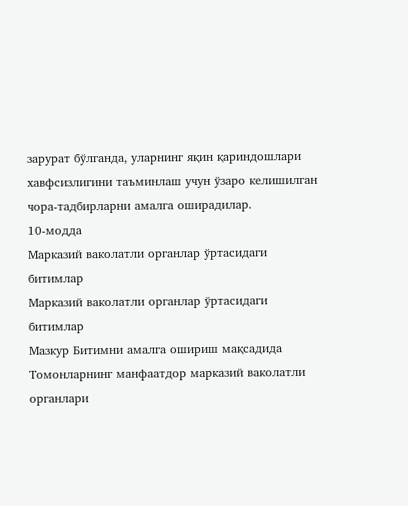зарурат бўлганда, уларнинг яқин қариндошлари хавфсизлигини таъминлаш учун ўзаро келишилган чора-тадбирларни амалга оширадилар.
10-модда
Марказий ваколатли органлар ўртасидаги битимлар
Марказий ваколатли органлар ўртасидаги битимлар
Мазкур Битимни амалга ошириш мақсадида Томонларнинг манфаатдор марказий ваколатли органлари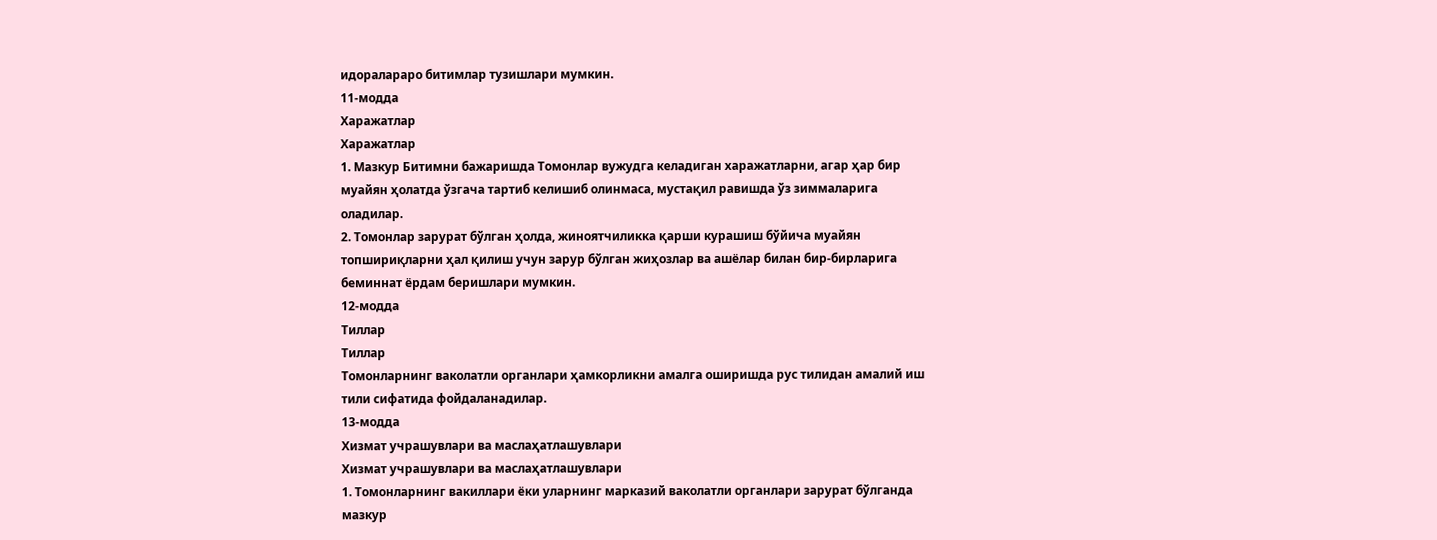идоралараро битимлар тузишлари мумкин.
11-модда
Харажатлар
Харажатлар
1. Мазкур Битимни бажаришда Томонлар вужудга келадиган харажатларни, агар ҳар бир муайян ҳолатда ўзгача тартиб келишиб олинмаса, мустақил равишда ўз зиммаларига оладилар.
2. Томонлар зарурат бўлган ҳолда, жиноятчиликка қарши курашиш бўйича муайян топшириқларни ҳал қилиш учун зарур бўлган жиҳозлар ва ашёлар билан бир-бирларига беминнат ёрдам беришлари мумкин.
12-модда
Тиллар
Тиллар
Томонларнинг ваколатли органлари ҳамкорликни амалга оширишда рус тилидан амалий иш тили сифатида фойдаланадилар.
13-модда
Хизмат учрашувлари ва маслаҳатлашувлари
Хизмат учрашувлари ва маслаҳатлашувлари
1. Томонларнинг вакиллари ёки уларнинг марказий ваколатли органлари зарурат бўлганда мазкур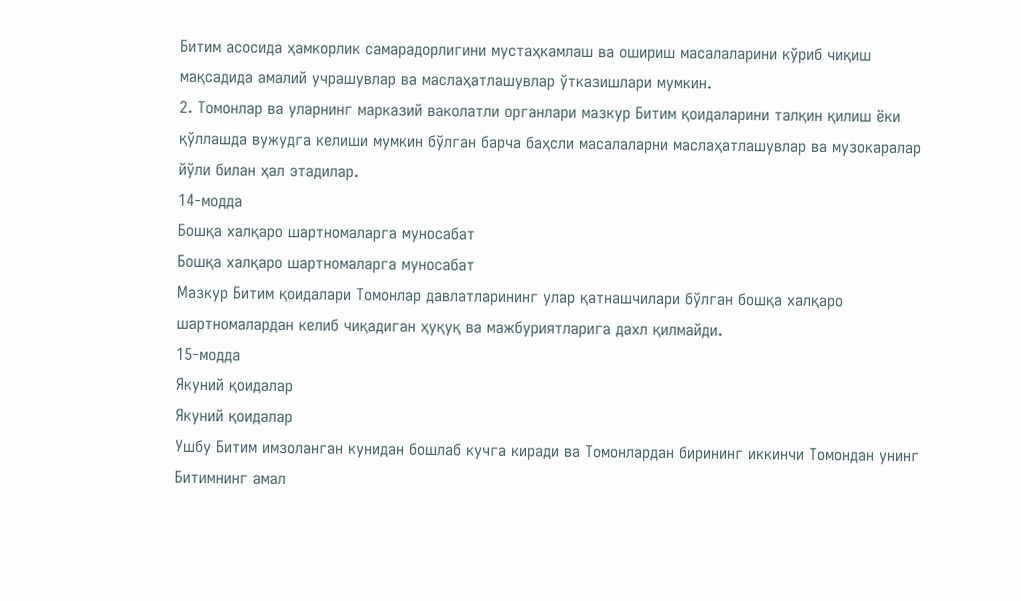Битим асосида ҳамкорлик самарадорлигини мустаҳкамлаш ва ошириш масалаларини кўриб чиқиш мақсадида амалий учрашувлар ва маслаҳатлашувлар ўтказишлари мумкин.
2. Томонлар ва уларнинг марказий ваколатли органлари мазкур Битим қоидаларини талқин қилиш ёки қўллашда вужудга келиши мумкин бўлган барча баҳсли масалаларни маслаҳатлашувлар ва музокаралар йўли билан ҳал этадилар.
14-модда
Бошқа халқаро шартномаларга муносабат
Бошқа халқаро шартномаларга муносабат
Мазкур Битим қоидалари Томонлар давлатларининг улар қатнашчилари бўлган бошқа халқаро шартномалардан келиб чиқадиган ҳуқуқ ва мажбуриятларига дахл қилмайди.
15-модда
Якуний қоидалар
Якуний қоидалар
Ушбу Битим имзоланган кунидан бошлаб кучга киради ва Томонлардан бирининг иккинчи Томондан унинг Битимнинг амал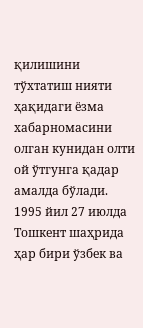қилишини тўхтатиш нияти ҳақидаги ёзма хабарномасини олган кунидан олти ой ўтгунга қадар амалда бўлади.
1995 йил 27 июлда Тошкент шаҳрида ҳар бири ўзбек ва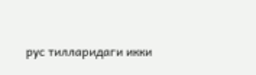рус тилларидаги икки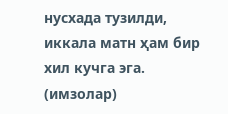нусхада тузилди, иккала матн ҳам бир хил кучга эга.
(имзолар)